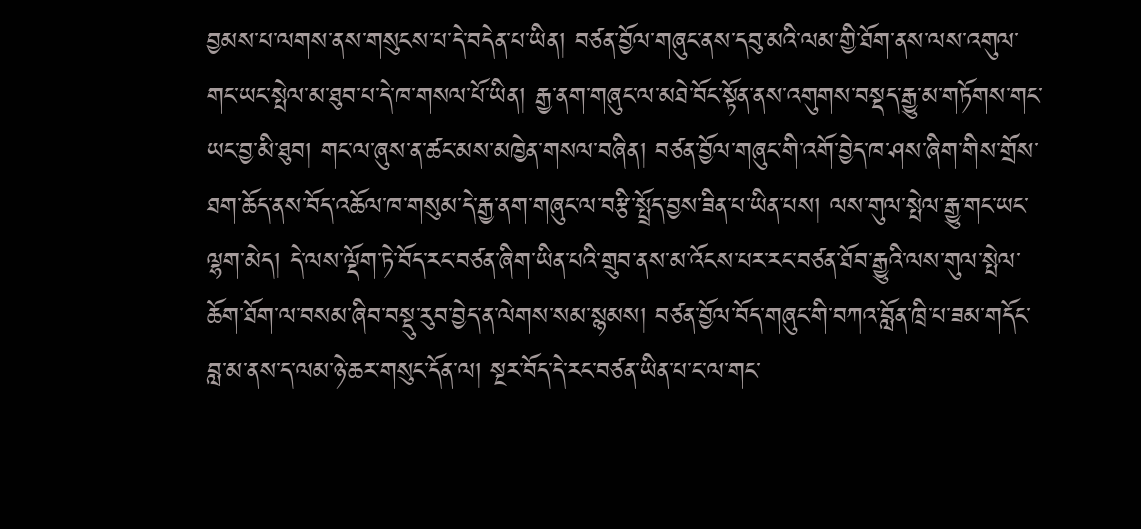བྱམས་པ་ལགས་ནས་གསུངས་པ་དེ་བདེན་པ་ཡིན། བཙན་བྱོལ་གཞུང་ནས་དབུ་མའི་ལམ་གྱི་ཐོག་ནས་ལས་འགུལ་གང་ཡང་སྤེལ་མ་ཐུབ་པ་དེ་ཁ་གསལ་པོ་ཡིན། རྒྱ་ནག་གཞུང་ལ་མཐེ་བོང་སྟོན་ནས་འགུགས་བསྡད་རྒྱུ་མ་གཏོགས་གང་ཡང་བྱ་མི་ཐུབ། གང་ལ་ཞུས་ན་ཚང་མས་མཁྱེན་གསལ་བཞིན། བཙན་བྱོལ་གཞུང་གི་འགོ་བྱེད་ཁ་ཤས་ཞིག་གིས་གྲོས་ཐག་ཆོད་ནས་བོད་འཆོལ་ཁ་གསུམ་དེ་རྒྱ་ནག་གཞུང་ལ་བརྩི་སྤྲོད་བྱས་ཟིན་པ་ཡིན་པས། ལས་གུལ་སྤེལ་རྒྱུ་གང་ཡང་ལྷག་མེད། དེ་ལས་ལྡོག་ཏེ་བོད་རང་བཙན་ཞིག་ཡིན་པའི་གྲུབ་ནས་མ་འོངས་པར་རང་བཙན་ཐོབ་རྒྱུའི་ལས་གུལ་སྤེལ་ཆོག་ཐོག་ལ་བསམ་ཞིབ་བསྡུ་རུབ་བྱེད་ན་ལེགས་སམ་སྙམས། བཙན་བྱོལ་བོད་གཞུང་གི་བཀའ་བློན་ཁྲི་པ་ཟམ་གདོང་བླ་མ་ནས་ད་ལམ་ཉེ་ཆར་གསུང་དོན་ལ། སྔར་བོད་དེ་རང་བཙན་ཡིན་པ་ང་ལ་གང་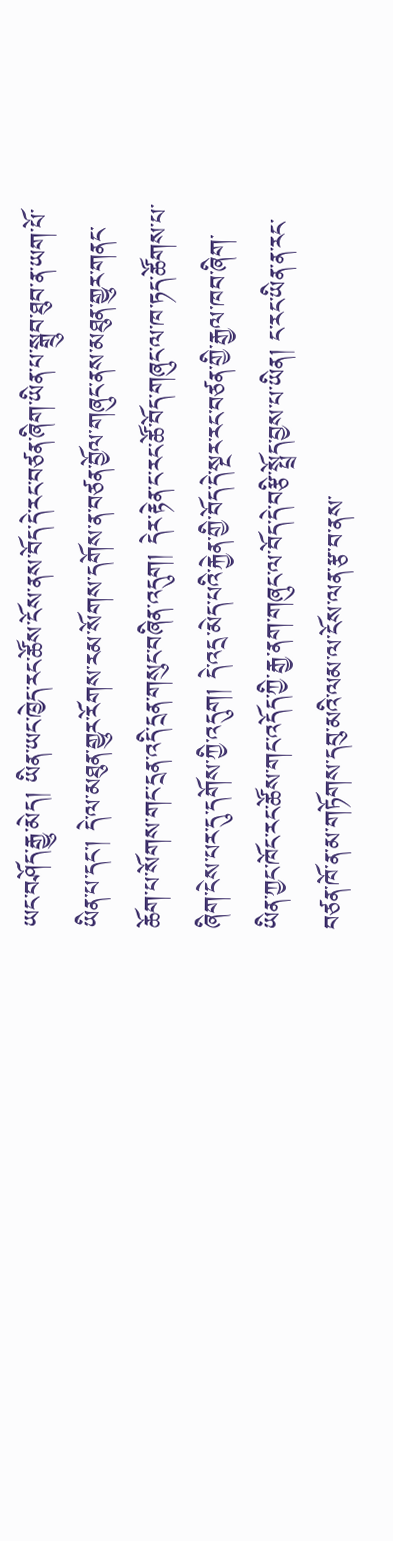ཡང་བཤོད་རྒྱུ་མེད། ཡིན་ཡང་ཁྱེད་རང་ཚོས་ངོས་ནས་བོད་དེ་རང་བཙན་ཞིག་ཡིན་པ་སྒྲུབ་ཐུབ་ན་ཡག་པོ་ཡིན་པ་དང་། དེ་ལ་མཐུན་གྱུར་རོགས་རམ་སོགས་དགོས་ན་བཙན་བྱོལ་གཞུང་ནས་མཐུན་གྱུར་གནང་ཆོག་པ་སོགས་གང་དྲན་འདི་དྲན་གསུང་བཞིན་འདུག། དེར་རྟེན་ང་རང་ཚོ་བོད་གཞུང་ལ་ཁ་ཏད་ཚོགས་པ་ཞིག་ངེས་པར་དུ་དགོས་ཀྱི་འདུག། དེ་འདྲ་མེད་པའི་རྐྱེན་གྱི་བོད་དེ་སྔར་རང་བཙན་གྱི་རྒྱལ་ཁབ་ཞིག་ཡིན་ཀྱང་ཁོང་རང་ཚོས་གང་འདོད་ཀྱི་རྒྱ་ནག་གཞུང་ལ་བོད་དེ་བརྩི་སྤྲོད་བྱས་པ་ཡིན། ང་རང་ཡིན་ན་རང་བཙན་ཁོ་ན་མ་གཏོགས་དབུ་མའི་ལམ་ལ་ངོས་ལན་རྩ་བ་ནས་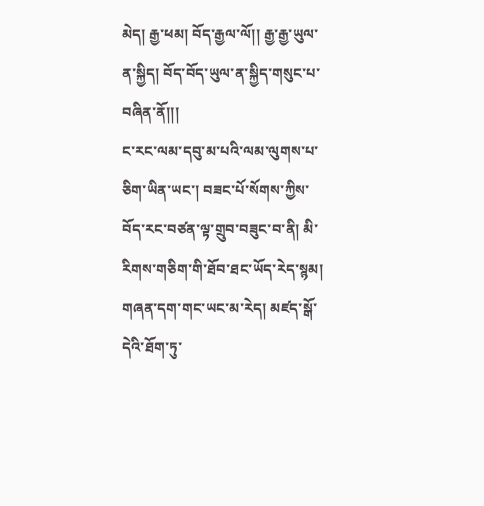མེད། རྒྱ་ཕམ། བོད་རྒྱལ་ལོ།། རྒྱ་རྒྱ་ཡུལ་ན་སྐྱིད། བོད་བོད་ཡུལ་ན་སྐྱིད་གསུང་པ་བཞིན་ནོ།།།
ང་རང་ལམ་དབུ་མ་པའི་ལམ་ལུགས་པ་ཅིག་ཡིན་ཡང་། བཟང་པོ་སོགས་ཀྱིས་བོད་རང་བཙན་ལྟ་གྲུབ་བཟུང་བ་ནི། མི་རིགས་གཅིག་གི་ཐོབ་ཐང་ཡོད་རེད་སྙམ།
གཞན་དག་གང་ཡང་མ་རེད། མཛད་སྒོ་དེའི་ཐོག་ཏུ་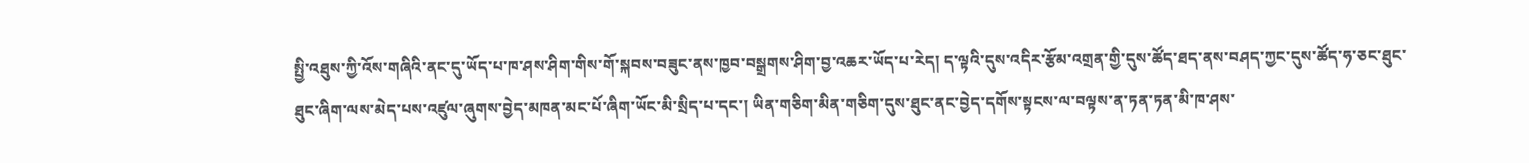སྤྱི་འཐུས་ཀྱི་འོས་གཞིའི་ནང་དུ་ཡོད་པ་ཁ་ཤས་ཤིག་གིས་གོ་སྐབས་བཟུང་ནས་ཁྱབ་བསྒྲགས་ཤིག་བྱ་འཆར་ཡོད་པ་རེད། ད་ལྟའི་དུས་འདིར་རྩོམ་འགྲན་གྱི་དུས་ཚོད་ཐད་ནས་བཤད་ཀྱང་དུས་ཚོད་ཧ་ཅང་ཐུང་ཐུང་ཞིག་ལས་མེད་པས་འཛུལ་ཞུགས་བྱེད་མཁན་མང་པོ་ཞིག་ཡོང་མི་སྲིད་པ་དང་། ཡིན་གཅིག་མིན་གཅིག་དུས་ཐུང་ནང་བྱེད་དགོས་སྟངས་ལ་བལྟས་ན་ཏན་ཏན་མི་ཁ་ཤས་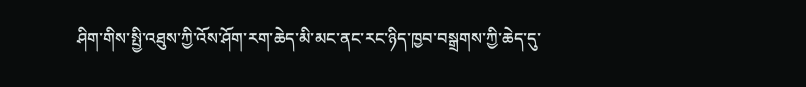ཤིག་གིས་སྤྱི་འཐུས་ཀྱི་འོས་ཤོག་རག་ཆེད་མི་མང་ནང་རང་ཉིད་ཁྱབ་བསྒྲགས་ཀྱི་ཆེད་དུ་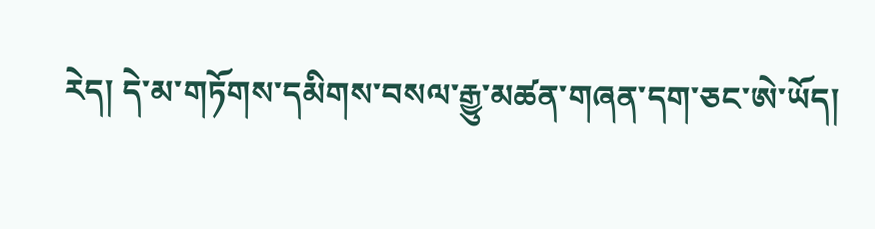རེད། དེ་མ་གཏོགས་དམིགས་བསལ་རྒྱུ་མཚན་གཞན་དག་ཅང་ཨེ་ཡོད།